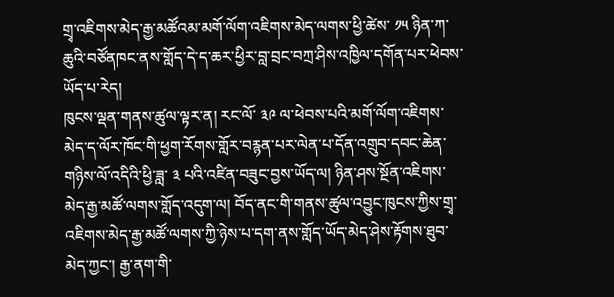གྲྭ་འཇིགས་མེད་རྒྱ་མཚོའམ་མགོ་ལོག་འཇིགས་མེད་ལགས་ཕྱི་ཚེས་ ༡༥ ཉིན་ཀ་ཆུའི་བཙོནཁང་ནས་གློད་དེ་ད་ཆར་ཕྱིར་བླ་བྲང་བཀྲ་ཤིས་འཁྱིལ་དགོན་པར་ཕེབས་ཡོད་པ་རེད།
ཁུངས་ལྡན་གནས་ཚུལ་ལྟར་ན། རང་ལོ་ ༣༩ ལ་ཕེབས་པའི་མགོ་ལོག་འཇིགས་མེད་ད་ལོར་ཁོང་གི་ཕྱག་རོགས་གློར་བརྙན་པར་ལེན་པ་དོན་འགྲུབ་དབང་ཆེན་གཉིས་ལོ་འདིའི་ཕྱི་ཟླ་ ༣ པའི་འཛིན་བཟུང་བྱས་ཡོད་ལ། ཉིན་ཤས་སྔོན་འཇིགས་མེད་རྒྱ་མཚོ་ལགས་གློད་འདུག་ལ། བོད་ནང་གི་གནས་ཚུལ་འབྱུང་ཁུངས་ཀྱིས་གྲྭ་འཇིགས་མེད་རྒྱ་མཚོ་ལགས་ཀྱི་ཉེས་པ་དག་ནས་གློད་ཡོད་མེད་ཤེས་རྟོགས་ཐུབ་མེད་ཀྱང་། རྒྱ་ནག་གི་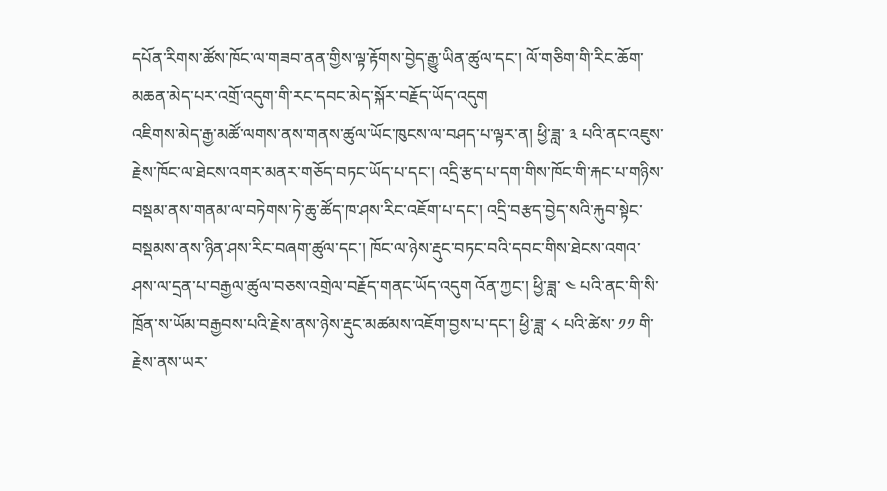དཔོན་རིགས་ཚོས་ཁོང་ལ་གཟབ་ནན་གྱིས་ལྟ་རྟོགས་བྱེད་རྒྱུ་ཡིན་ཚུལ་དང་། ལོ་གཅིག་གི་རིང་ཆོག་མཆན་མེད་པར་འགྲོ་འདུག་གི་རང་དབང་མེད་སྐོར་བརྗོད་ཡོད་འདུག
འཇིགས་མེད་རྒྱ་མཚོ་ལགས་ནས་གནས་ཚུལ་ཡོང་ཁུངས་ལ་བཤད་པ་ལྟར་ན། ཕྱི་ཟླ་ ༣ པའི་ནང་འཇུས་རྗེས་ཁོང་ལ་ཐེངས་འགར་མནར་གཅོད་བཏང་ཡོད་པ་དང་། འདྲི་རྩད་པ་དག་གིས་ཁོང་གི་རྐང་པ་གཉིས་བསྡམ་ནས་གནམ་ལ་བཏེགས་ཏེ་ཆུ་ཚོད་ཁ་ཤས་རིང་འཇོག་པ་དང་། འདྲི་བརྩད་བྱེད་སའི་རྐུབ་སྟེང་བསྡམས་ནས་ཉིན་ཤས་རིང་བཞག་ཚུལ་དང་། ཁོང་ལ་ཉེས་རྡུང་བཏང་བའི་དབང་གིས་ཐེངས་འགའ་ཤས་ལ་དྲན་པ་བརྒྱལ་ཚུལ་བཅས་འགྲེལ་བརྗོད་གནང་ཡོད་འདུག འོན་ཀྱང་། ཕྱི་ཟླ་ ༤ པའི་ནང་གི་སི་ཁྲོན་ས་ཡོམ་བརྒྱབས་པའི་རྗེས་ནས་ཉེས་རྡུང་མཚམས་འཇོག་བྱས་པ་དང་། ཕྱི་ཟླ་ ༨ པའི་ཚེས་ ༡༡ གི་རྗེས་ནས་ཡར་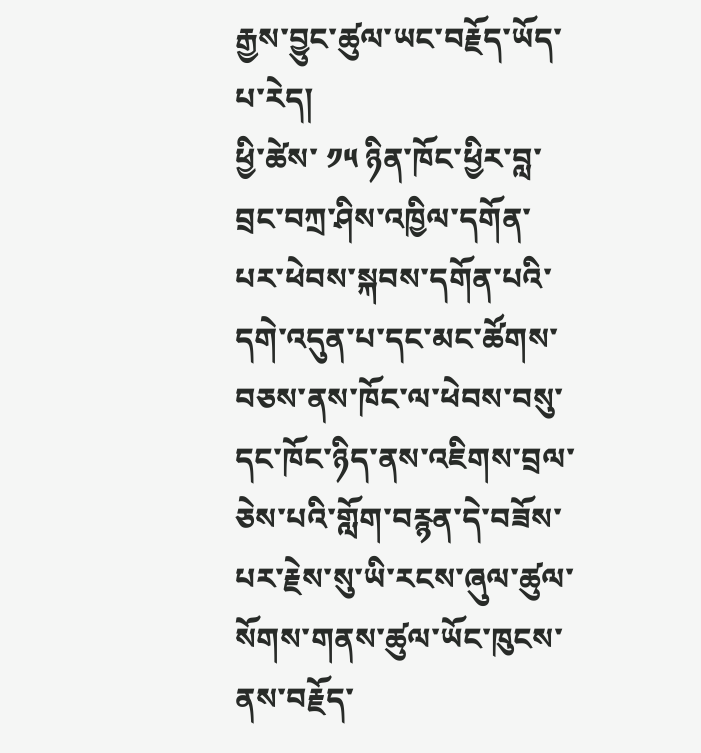རྒྱས་བྱུང་ཚུལ་ཡང་བརྗོད་ཡོད་པ་རེད།
ཕྱི་ཚེས་ ༡༥ ཉིན་ཁོང་ཕྱིར་བླ་བྲང་བཀྲ་ཤིས་འཁྱིལ་དགོན་པར་ཕེབས་སྐབས་དགོན་པའི་དགེ་འདུན་པ་དང་མང་ཚོགས་བཅས་ནས་ཁོང་ལ་ཕེབས་བསུ་དང་ཁོང་ཉིད་ནས་འཇིགས་བྲལ་ཅེས་པའི་གློག་བརྙན་དེ་བཟོས་པར་རྗེས་སུ་ཡི་རངས་ཞུལ་ཚུལ་སོགས་གནས་ཚུལ་ཡོང་ཁུངས་ནས་བརྗོད་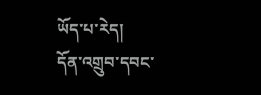ཡོད་པ་རེད།
དོན་འགྲུབ་དབང་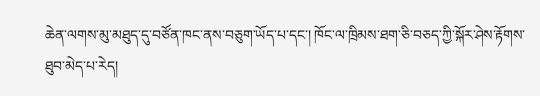ཆེན་ལགས་མུ་མཐུད་དུ་བཙོན་ཁང་ནས་བཅུག་ཡོད་པ་དང་། ཁོང་ལ་ཁྲིམས་ཐག་ཅི་བཅད་ཀྱི་སྐོར་ཤེས་རྟོགས་ཐུབ་མེད་པ་རེད།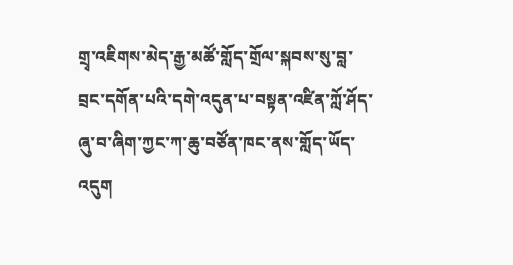གྲྭ་འཇིགས་མེད་རྒྱ་མཚོ་གློད་གྲོལ་སྐབས་སུ་བླ་བྲང་དགོན་པའི་དགེ་འདུན་པ་བསྟན་འཛིན་ཀློ་ཤོད་ཞུ་བ་ཞིག་ཀྱང་ཀ་ཆུ་བཙོན་ཁང་ནས་གློད་ཡོད་འདུག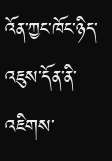འོན་ཀྱང་ཁོང་ཉིད་འཇུས་དོན་ནི་འཇིགས་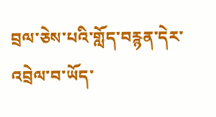བྲལ་ཅེས་པའི་གློད་བརྙན་དེར་འབྲེལ་བ་ཡོད་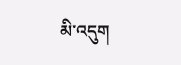མི་འདུག